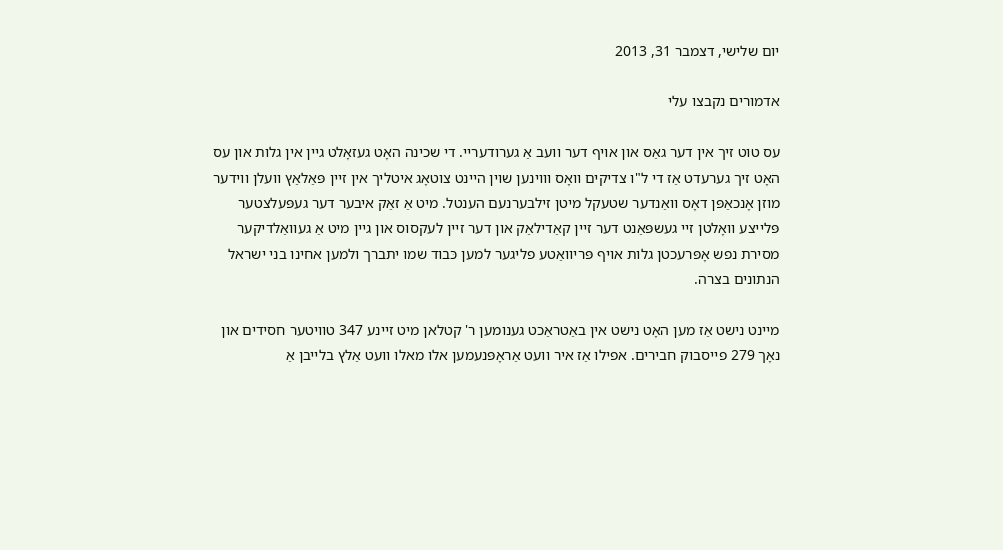יום שלישי, דצמבר 31, 2013

אדמורים נקבצו עלי

עס טוט זיך אין דער גאַס און אויף דער וועב אַ גערודעריי. די שכינה האָט געזאָלט גיין אין גלות און עס האָט זיך גערעדט אַז די ל"ו צדיקים וואָס וווינען שוין היינט צוטאָג איטליך אין זיין פּאַלאַץ וועלן ווידער מוזן אָנכאַפּן דאָס וואַנדער שטעקל מיטן זילבערנעם הענטל. מיט אַ זאַק איבער דער געפּעלצטער פּלייצע וואָלטן זיי געשפּאַנט דער זיין קאַדילאַק און דער זיין לעקסוס און גיין מיט אַ געוואַלדיקער מסירת נפש אָפּרעכטן גלות אויף פּריוואַטע פליגער למען כּבוד שמו יתברך ולמען אחינו בני ישראל הנתונים בצרה.

מיינט נישט אַז מען האָט נישט אין באַטראַכט גענומען ר' קטלאן מיט זיינע 347 טוויטער חסידים און נאָך 279 פייסבוק חבירים. אפילו אַז איר וועט אַראָפּנעמען אלו מאלו וועט אַלץ בלייבן אַ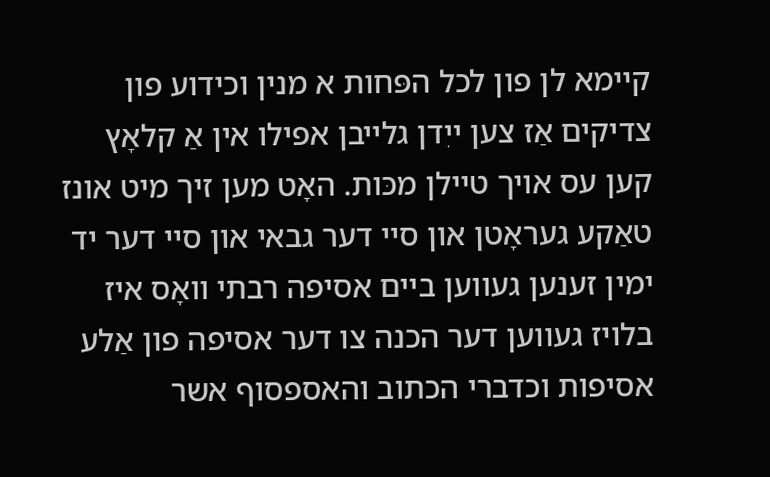קיימא לן פון לכל הפּחות א מנין וכידוע פון צדיקים אַז צען ייִדן גלייבן אפילו אין אַ קלאָץ קען עס אויך טיילן מכּות. האָט מען זיך מיט אונז טאַקע געראָטן און סיי דער גבאי און סיי דער יד ימין זענען געווען ביים אסיפה רבתי וואָס איז בלויז געווען דער הכנה צו דער אסיפה פון אַלע אסיפות וכדברי הכתוב והאספסוף אשר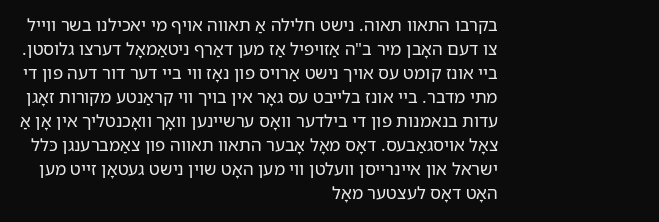בקרבו התאוו תאוה. נישט חלילה אַ תאווה אויף מי יאכילנו בשר ווייל צו דעם האָבן מיר ב"ה אַזויפיל אַז מען דאַרף ניטאַמאָל דערצו גלוסטן. ביי אונז קומט עס אויך נישט אַרויס פון נאָז ווי ביי דער דור דעה פון די מתי מדבר. ביי אונז בלייבט עס גאָר אין בויך ווי קראַנטע מקורות זאָגן עדות בנאמנות פון די בילדער וואָס ערשיינען וואָך וואָכנטליך אין אָן אַ צאָל אויסגאַבעס. דאָס מאָל אָבער התאוו תאווה פון צאַמברענגן כּלל ישראל און איינרייסן וועלטן ווי מען האָט שוין נישט געטאָן זייט מען האָט דאָס לעצטער מאָל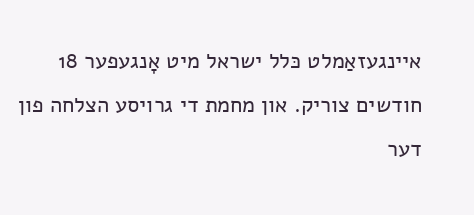איינגעזאַמלט כּלל ישראל מיט אָנגעפער 18 חודשים צוריק. און מחמת די גרויסע הצלחה פון דער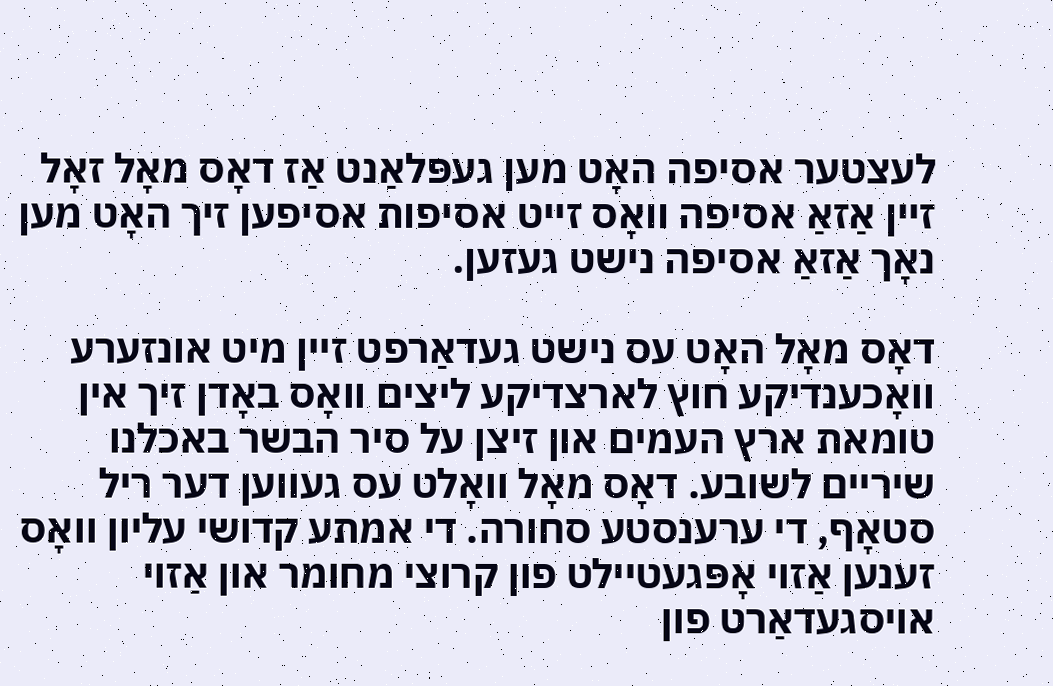לעצטער אסיפה האָט מען געפּלאַנט אַז דאָס מאָל זאָל זיין אַזאַ אסיפה וואָס זייט אסיפות אסיפען זיך האָט מען נאָך אַזאַ אסיפה נישט געזען.

דאָס מאָל האָט עס נישט געדאַרפט זיין מיט אונזערע וואָכענדיקע חוץ לארצדיקע ליצים וואָס באָדן זיך אין טומאת ארץ העמים און זיצן על סיר הבשר באכלנו שיריים לשובע. דאָס מאָל וואָלט עס געווען דער ריל סטאָף, די ערענסטע סחורה. די אמתע קדושי עליון וואָס זענען אַזוי אָפּגעטיילט פון קרוצי מחומר און אַזוי אויסגעדאַרט פון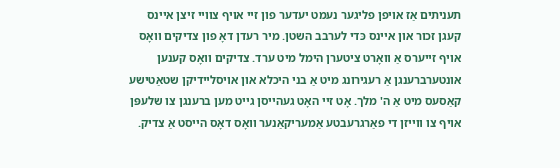תעניתים אַז אויפן פליגער נעמט יעדער פון זיי אויף צוויי זיצן איינס קעגן זכור און איינס כּדי לערבב השטן. מיר רעדן דאָ פון צדיקים וואָס אויף זייערס אַ וואָרט ציטערן הימל מיט ערד. צדיקים וואָס קענען אונטערברענגן אַ רעגירונג מיט אַ בני היכלא און אויסליידיקן שטאַטישע קאַסעס מיט אַ ה' מלך. אָט זיי האָט געהייסן גייט מען ברענגן צו שלעפּן אויף צו ווייזן די פאַרגרעבטע אַמעריקאַנער וואָס דאָס הייסט אַ צדיק.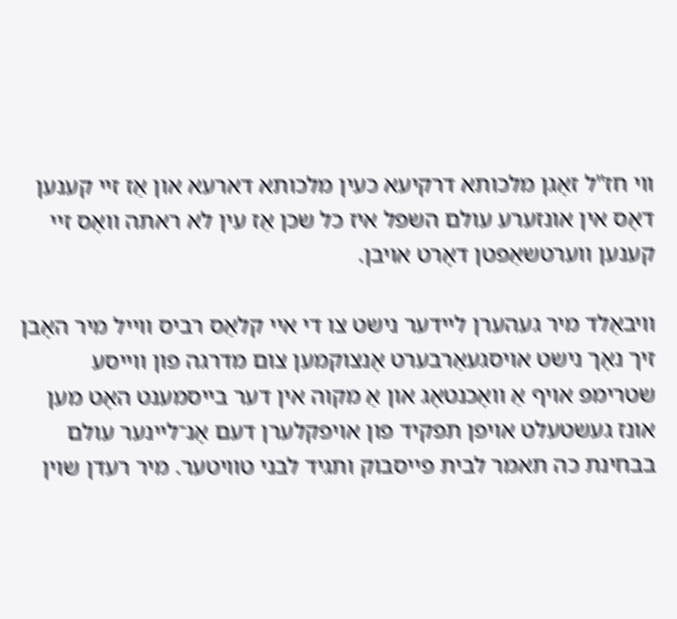ווי חז"ל זאָגן מלכותא דרקיעא כעין מלכותא דארעא און אַז זיי קענען דאָס אין אונזערע עולם השפל איז כל שכן אַז עין לא ראתה וואָס זיי קענען ווערטשאַפטן דאָרט אויבן.

וויבאַלד מיר געהערן ליידער נישט צו די איי קלאַס רביס ווייל מיר האָבן זיך נאָך נישט אויסגעאַרבערט אָנצוקמען צום מדרגה פון ווייסע שטרימפּ אויף אַ וואָכנטאָג און אַ מקוה אין דער בייסמענט האָט מען אונז געשטעלט אויפן תפקיד פון אויפקלערן דעם אָנ־ליינער עולם בבחינת כה תאמר לבית פייסבוק ותגיד לבני טוויטער. מיר רעדן שוין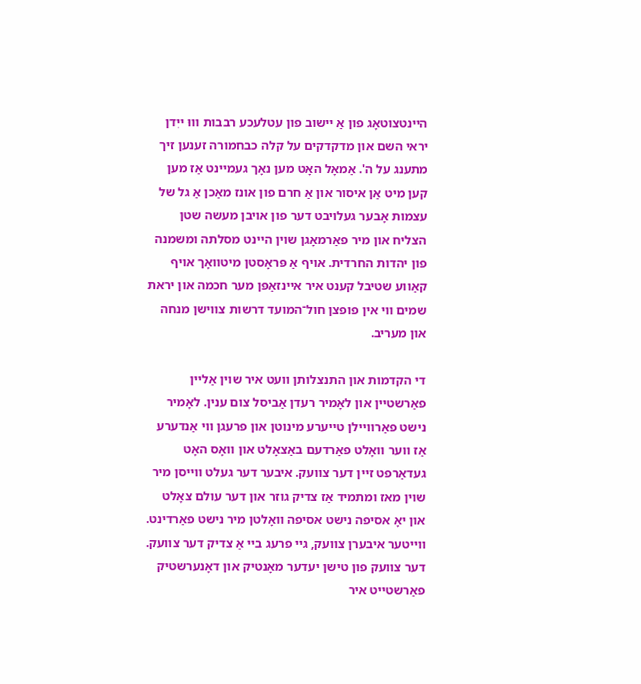היינטצוטאָג פון אַ יישוב פון עטלעכע רבבות וווּ ייִדן יראי השם און מדקדקים על קלה כבחמורה זענען זיך מתענג על ה'. אַמאָל האָט מען נאָך געמיינט אַז מען קען מיט אַן איסור און אַ חרם פון אונז מאַכן אַ גל של עצמות אָבער געלויבט דער פון אויבן מעשה שטן הצליח און מיר פאַרמאָגן שוין היינט מסלתה ומשמנה פון יהדות החרדית. אויף אַ פּראָסטן מיטוואָך אויף קאַווע שטיבל קענט איר איינזאַפּן מער חכמה און יראת שמים ווי אין פופצן חול־המועד דרשות צווישן מנחה און מעריב.

די הקדמות און התנצלותן וועט איר שוין אַליין פאַרשטיין און לאָמיר רעדן אַביסל צום ענין. לאָמיר נישט פאַרוויילן טייערע מינוטן און פרעגן ווי אַנדערע אַז ווער וואָלט פאַרדעם באַצאָלט און וואָס האָט געדאַרפט זיין דער צוועק. איבער דער געלט ווייסן מיר שוין מאז ומתמיד אַז צדיק גוזר און דער עולם צאָלט און יאָ אסיפה נישט אסיפה וואָלטן מיר נישט פאַרדינט. ווייטער איבערן צוועק, גיי פרעג ביי אַ צדיק דער צוועק. דער צוועק פון טישן יעדער מאָנטיק און דאָנערשטיק פאַרשטייט איר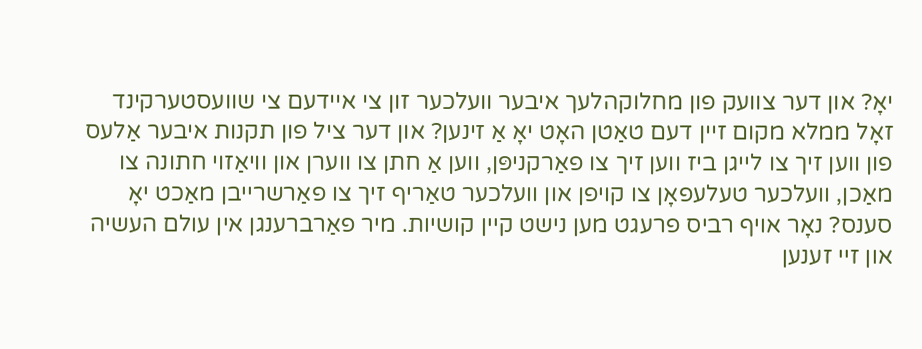יאָ? און דער צוועק פון מחלוקהלעך איבער וועלכער זון צי איידעם צי שוועסטערקינד זאָל ממלא מקום זיין דעם טאַטן האָט יאָ אַ זינען? און דער ציל פון תקנות איבער אַלעס פון ווען זיך צו לייגן ביז ווען זיך צו פאַרקניפּן, ווען אַ חתן צו ווערן און וויאַזוי חתונה צו מאַכן, וועלכער טעלעפאָן צו קויפן און וועלכער טאַריף זיך צו פאַרשרייבן מאַכט יאָ סענס? נאָר אויף רביס פרעגט מען נישט קיין קושיות. מיר פאַרברענגן אין עולם העשיה און זיי זענען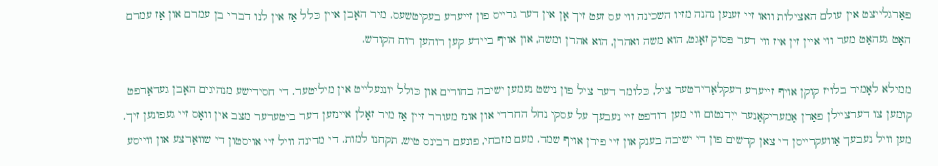פאַרגלייצט אין עולם האצילות וואו זיי זענען נהנה מזיו השכינה ווי עס זעט זיך אָן אין דער גרייס פון זייערע בעקיטשעס. מיר האָבן איין כּלל אַז אין לנו דברי בן עמרם און אַז עמרם האָט געהאַט מער ווי איין זין איז ווי דער פּסוק זאָגט, הוא משה ואהרן, הוא אהרן ומשה, און אויף ביידע קען רוהען רוח הקודש.

ממילא לאָמיר בלויז קוקן אויף זייערע דעקלאַרירטער ציל, כּלומר דער ציל פון נישט נעמען ישיבה בחורים און כּולל יונגעלייט אין מיליטער. די חסידישע מנהיגים האָבן געדאַרפט קומען צו דערציילן פאַרן אַמעריקאַנער ייִדנטום ווי מען רודפט זיי נעבעך על עסקי נחל החרדי און אונז מעורר זיין אַז מיר זאָלן איינזען דער ביטערער מצב אין וואָס זיי געפונען זיך. מען וויל נעבעך אַוועקרייסן די צאן קדשים פון די ישיבה בענק און זיי פירן אויף שמד. מעם מזבחי, פונעם רבינס טיש, תקחנו למות. די מדינה וויל זיי אויסטון די שוואַרצע און ווייסע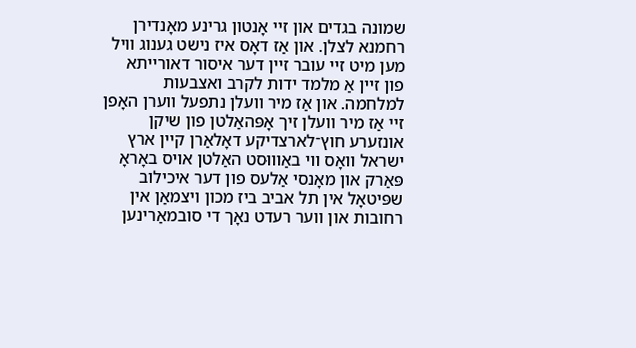שמונה בגדים און זיי אָנטון גרינע מאָנדירן רחמנא לצלן. און אַז דאָס איז נישט גענוג וויל מען מיט זיי עובר זיין דער איסור דאורייתא פון זיין אַ מלמד ידות לקרב ואצבעות למלחמה. און אַז מיר וועלן נתפעל ווערן האָפן זיי אַז מיר וועלן זיך אָפּהאַלטן פון שיקן אונזערע חוץ־לארצדיקע דאָלאַרן קיין ארץ ישראל וואָס ווי באַוווּסט האַלטן אויס באָראָ פּאַרק און מאָנסי אַלעס פון דער איכילוב שפּיטאָל אין תל אביב ביז מכון ויצמאַן אין רחובות און ווער רעדט נאָך די סובמאַרינען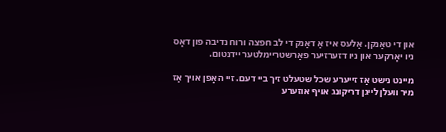און די טאַנקן. אַלעס איז אַ דאַנק די לב חפצה ורוח נדיבה פון דאָס ניו יאָרקער און ניו דזערזיער פאַרשטריימלטער יידנטום.

מיינט נישט אַז זייערע שכל שטעלט זיך ביי דעם. זיי האָפן אויך אַז מיר וועלן לייגן דריקונג אויף אוזערע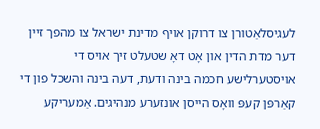לעגיסלאַטורן צו דרוקן אויף מדינת ישראל צו מהפך זיין דער מדת הדין און אָט דאָ שטעלט זיך אויס די אויסטערלישע חכמה בינה ודעת, דעה בינה והשכל פון די קאַרפּן קעפּ וואָס הייסן אונזערע מנהיגים. אַמעריקע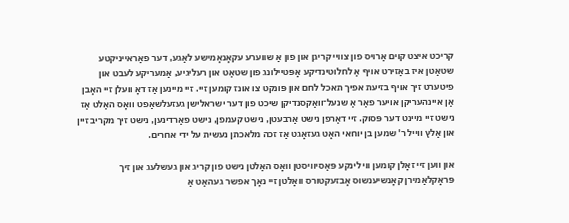קריכט איצט קוים אַרויס פון צוויי קריגן און פון אַ שווערע עקאָנאָמישע לאַגע, דער פאַראייניקטע שטאַטן איז באַזירט אויף אַ לחלוטינדיקע אָפּטיילונג פון שטאַט און רעליגיע, אַמעריקע לעבט און פיטערט זיך אויף בזיעת אפיך תאכל לחם און פּונקט צו אונז קומען זיי. זיי מיינען אַז דאָ וועלן זיי האָבן אַן איינהעריקן אויער פאַר אַ שנעל־וואַקסנדיקן שיכט פון דער ישראלישן געזעלשאַפט וואָס האַלט אַז נישט זיי מיינט דער פּסוק. זיי דאַרפן נישט אַרבעטן, נישט קעמפן, נישט פאַרדינען, נישט זיך מקריב זיין און אַלץ ווייל ר' שמען בן יוחאי האָט געזאָגט אַז זכה מלאכתן נעשית על ידי אחרים.

און ווען זיי זאָלן קומען ווי לינקע פּאַסיוויסטן וואָס האַלטן נישט פון קריג און געשלעג און זיך פּראָקלאַמירן קאָנשיענשוס אָבזעקטורס וואָלטן זיי נאָך אפשר געהאַט אַ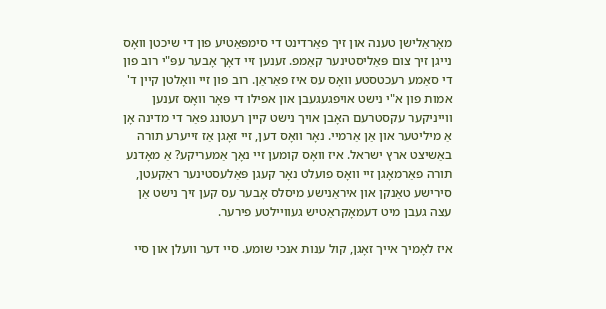מאָראַלישן טענה און זיך פאַרדינט די סימפּאַטיע פון די שיכטן וואָס נייגן זיך צום פּאַליסטינער קאַמפ. זענען זיי דאָך אָבער עפּ"י רוב פון די סאַמע רעכטסטע וואָס עס איז פאַראַן. רוב פון זיי וואָלטן קיין ד' אמות פון א"י נישט אויפגעגעבן און אפילו די פּאָר וואָס זענען ווייניקער עקסטרעם האָבן אויך נישט קיין רעטונג פאַר די מדינה אָן אַ מיליטער און אַן אַרמיי. נאָר וואָס דען, זיי זאָגן אַז זייערע תורה באַשיצט ארץ ישראל. איז וואָס קומען זיי נאָך אַמעריקע? אַ מאָדנע תורה פאַרמאָגן זיי וואָס פועלט נאָר קעגן פּאַלעסטינער ראַקעטן, סירישע טאַנקן און איראַנישע מיסלס אָבער עס קען זיך נישט אַן עצה געבן מיט דעמאָקראַטיש געוויילטע פירער.

איז לאָמיך אייך זאָגן, קול ענות אנכי שומע. סיי דער וועלן און סיי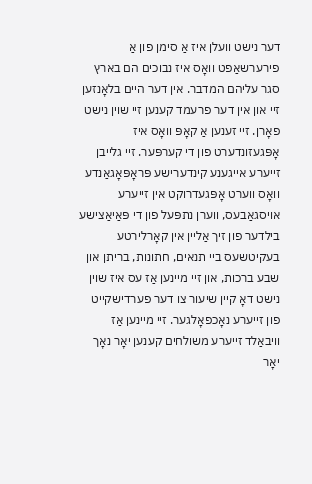דער נישט וועלן איז אַ סימן פון אַ פירערשאַפט וואָס איז נבוכים הם בארץ סגר עליהם המדבר. אין דער היים בלאָנזען זיי און אין דער פרעמד קענען זיי שוין נישט פאָרן. זיי זענען אַ קאָפּ וואָס איז אָפּגעזונדערט פון די קערפּער. זיי גלייבן זייערע אייגענע קינדערישע פּראָפּאָגאַנדע וואָס ווערט אָפּגעדרוקט אין זייערע אויסגאַבעס, ווערן נתפּעל פון די פּאַיאַצישע בילדער פון זיך אַליין אין קאָרלירטע בעקיטשעס ביי תנאים, חתונות, בריתן און שבע ברכות, און זיי מיינען אַז עס איז שוין נישט דאָ קיין שיעור צו דער פערדישקייט פון זייערע נאָכפאָלגער. זיי מיינען אַז וויבאַלד זייערע משולחים קענען יאָר נאָך יאָר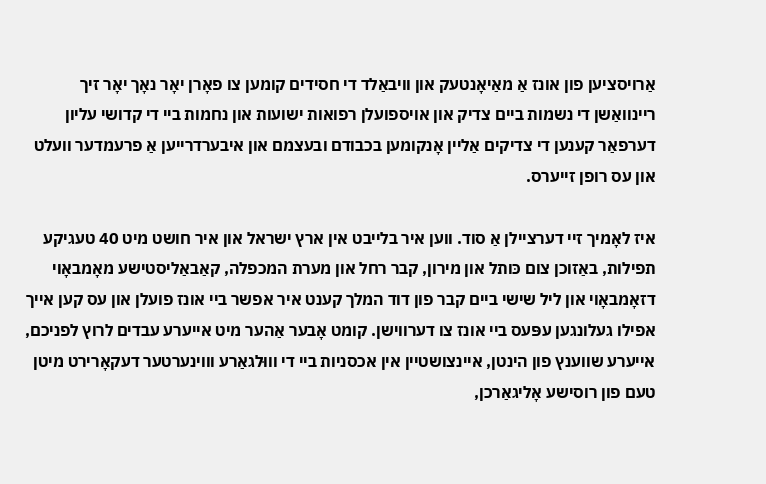אַרויסציען פון אונז אַ מאַיאָנטעק און וויבאַלד די חסידים קומען צו פאָרן יאָר נאָך יאָר זיך ריינוואַשן די נשמות ביים צדיק און אויספועלן רפואות ישועות און נחמות ביי די קדושי עליון דערפאַר קענען די צדיקים אַליין אָנקומען בכבודם ובעצמם און איבערדרייען אַ פרעמדער וועלט און עס רופן זייערס.

איז לאָמיך זיי דערציילן אַ סוד. ווען איר בלייבט אין ארץ ישראל און איר חושט מיט 40 טעגיקע תפילות, באַזוכן צום כּותל און מירון, קבר רחל און מערת המכפלה, קאַבאַליסטישע מאָמבאָוי דזאָמבאָוי און ליל שישי ביים קבר פון דוד המלך קענט איר אפשר ביי אונז פועלן און עס קען אייך אפילו געלונגען עפּעס ביי אונז צו דערווישן. קומט אָבער אַהער מיט אייערע עבדים לרוץ לפניכם, אייערע שווענץ פון הינטן, איינצושטיין אין אכסניות ביי די וווּלגאַרע וווינערטער דעקאָרירט מיטן טעם פון רוסישע אָליגאַרכן,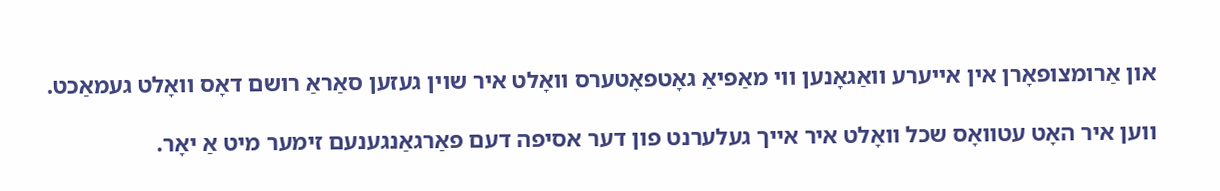און אַרומצופאָרן אין אייערע וואַגאָנען ווי מאַפיאַ גאָטפאָטערס וואָלט איר שוין געזען סאַראַ רושם דאָס וואָלט געמאַכט.

ווען איר האָט עטוואָס שכל וואָלט איר אייך געלערנט פון דער אסיפה דעם פאַרגאַנגענעם זימער מיט אַ יאָר.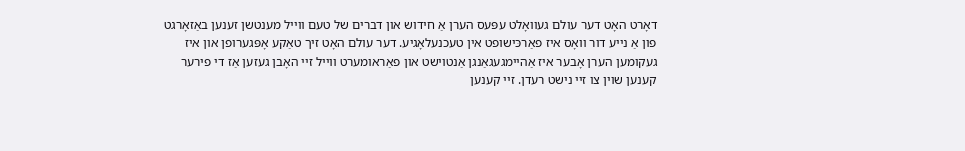דאָרט האָט דער עולם געוואָלט עפּעס הערן אַ חידוש און דברים של טעם ווייל מענטשן זענען באַזאָרגט פון אַ נייע דור וואָס איז פאַרכּישופט אין טעכנעלאָגיע. דער עולם האָט זיך טאַקע אָפּגערופן און איז געקומען הערן אָבער איז אַהיימגעגאַנגן אַנטוישט און פאַראומערט ווייל זיי האָבן געזען אַז די פירער קענען שוין צו זיי נישט רעדן. זיי קענען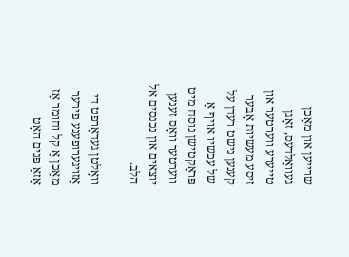שרייען און מאַכן געוואַלדעס, זאָגן טייערע ווערטער און זיסע מעשיות אָבער קענען נישט רעדן על של עכשיו אויף אַ פּראַקטישן נוסח מיט ווערטער וואָס זענען יוצאים און נכנסים אל הלב.

וואָלטן געדאַרפט די אַזויגערופענע פירער מאַכן אַ קל וחומר אַז אַזאַ פּנים האָט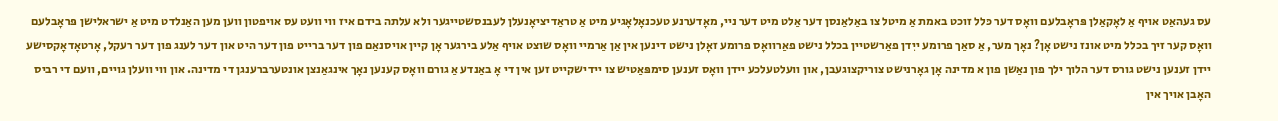עס געהאַט אויף אַ לאָקאַלן פּראָבלעם וואָס דער כּלל זוכט באמת אַ מיטל צו באַלאַנסן דער אַלט מיט דער ניי, מאָדערנע טעכנאָלאָגיע מיט אַ טראַדיציאָנעלן לעבנסשטייגער ולא עלתה בידם איז ווי וועט עס אויפטון ווען מען האַנלדט מיט אַ ישראלישן פּראָבלעם וואָס קער זיך בכלל מיט אונז נישט אָן? נאָך מער, אַ סאַך פרומע ייִדן פאַרשטיין בכלל נישט פאַרוואָס פרומע זאָלן נישט דינען אין אַן אַרמיי וואָס שוצט אויף אַלע בירגער אָן קיין אויסנאַם פון דער ברייט פון דער היט און דער לענג פון דער רעקל, אָרטאָדאָקסישע יידן זענען נישט גורס דער הלוך ילך פון נאַשן פון א מדינה אָן גאָרנישט צוריקצוגעבן, און וועלטעלכע יידן וואָס זענען סימפּאַטיש צו יידישקייט זען אין די אָ באַנדע אַ גורם וואָס קענען נאָך אינגאַנצן אונטערברענגן די מדינה. און ווי וועלן גויים, וועם די רביס האָבן אויך אין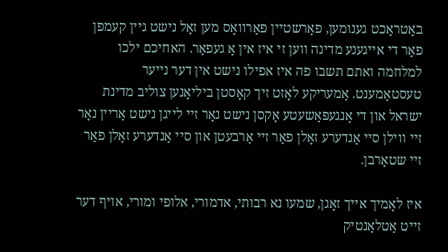באַטראַכט גענומען, פאַרשטיין פאַרוואָס מען זאָל נישט גיין קעמפן פאַר די אייגענע מדינה ווען זי איז אין אַ געפאַר. האחיכם ילכו למלחמה ואתם תשבו פה איז אפילו נישט אין דער נייער טעסטאַמענט. אַמעריקע לאָזט זיך קאָסטן ביליאָנען צוליב מדינת ישראל און די אָנגעפּאַשעטע אָקסן נישט נאָר זיי לייגן נישט אַריין נאָר זיי ווילן סיי אַנדערע זאָלן פאַר זיי אַרבעטן און סיי אַנדערע זאָלן פאַר זיי שטאַרבן.

איז לאָמיך אייך זאָגן, שמעו נא רבותי, אדמורי, אלופי ומורי, אויף דער זייט אַטלאַנטיק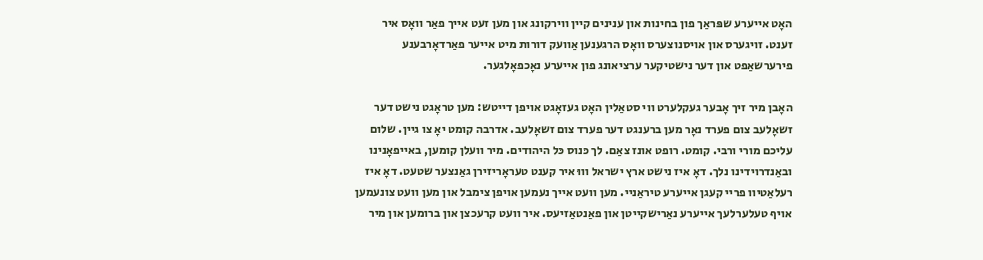האָט אייערע שפּראַך פון בחינות און ענינים קיין ווירקונג און מען זעט אייך פאַר וואָס איר זענט. זויגערס און אויסנוצערס וואָס הרגענען אַוועק דורות מיט אייער פאַרדאָרבענע פירערשאַפט און דער נישטיקער ערציאונג פון אייערע נאָכפאָלגער.

האָבן מיר זיך אָבער געקלערט ווי סטאַלין האָט געזאָגט אויפן דייטש: מען טראָגט נישט דער זשאָלעב צום פערד נאָר מען ברענגט דער פערד צום זשאָלעב. אדרבה קומט יאָ צו גיין. שלום עליכם מורי ורבי. קומט. רופט אונז צאַם. לך כּנוס כּל היהודים. מיר וועלן קומען, באייפאָנינו ובאַנדרוידינו נלך. דאָ איז נישט ארץ ישראל וווּ איר קענט טעראָריזירן גאַנצער שטעט. דאָ איז רעלאַטיוו פריי קעגן אייערע טיראַניי. מען וועט אייך נעמען אויפן צימבל און מען וועט צונעמען אויף טעלערלעך אייערע נאַרישקייטן און פאַנטאַזיעס. איר וועט קרעכצן און ברומען און מיר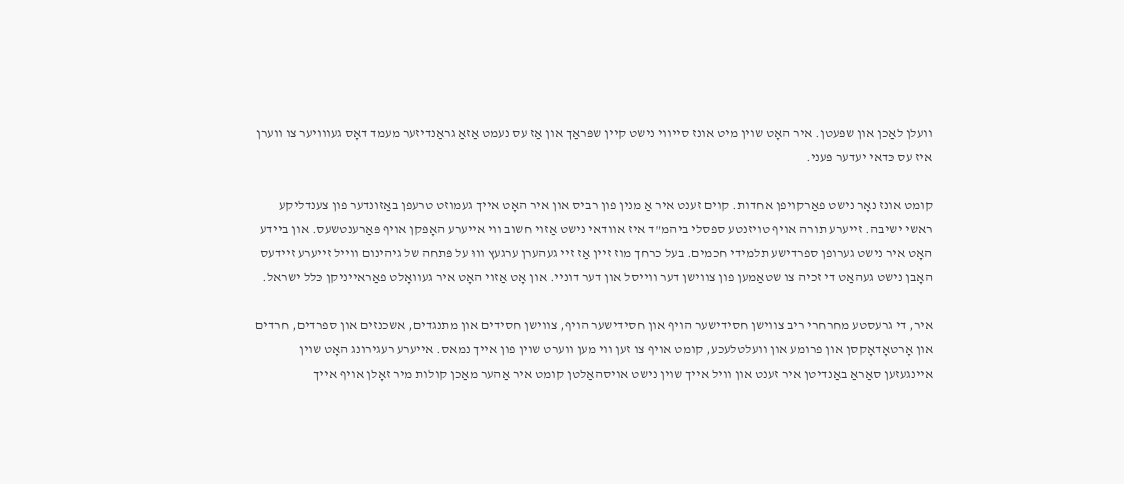וועלן לאַכן און שפּעטן. איר האָט שוין מיט אונז סייווי נישט קיין שפּראַך און אַז עס נעמט אַזאַ גראַנדיזער מעמד דאָס געווויער צו ווערן איז עס כּדאי יעדער פּעני.

קומט אונז נאָר נישט פאַרקויפן אחדות. קוים זענט איר אַ מנין פון רביס און איר האָט אייך געמוזט טרעפן באַזונדער פון צענדליקע ראשי ישיבה. זייערע תורה אויף טויזנטע ספסלי ביהמ"ד איז אוודאי נישט אַזוי חשוב ווי אייערע האָפּקן אויף פּאַרענטשעס. און ביידע האָט איר נישט גערופן ספרדישע תלמידי חכמים. בעל כרחך מוז זיין אַז זיי געהערן ערגעץ וווּ על פּתחה של גיהינום ווייל זייערע זיידעס האָבן נישט געהאַט די זכיה צו שטאַמען פון צווישן דער ווייסל און דער דוניי. און אָט אַזוי האָט איר געוואָלט פאַראייניקן כּלל ישראל.

איר, די גרעסטע מחרחרי ריב צווישן חסידישער הויף און חסידישער הויף, צווישן חסידים און מתנגדים, אשכנזים און ספרדים, חרדים און אָרטאָדאָקסן און פרומע און וועלטלעכע, קומט אויף צו זען ווי מען ווערט שוין פון אייך נמאס. אייערע רעגירונג האָט שוין איינגעזען סאַראַ באַנדיטן איר זענט און וויל אייך שוין נישט אויסהאַלטן קומט איר אַהער מאַכן קולות מיר זאָלן אויף אייך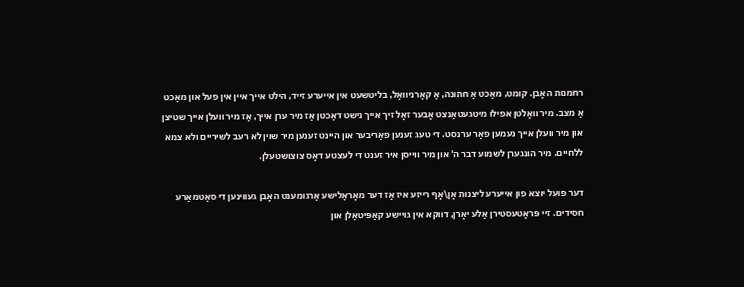רחמנות האָבן. קומט, מאַכט אַ חתונה, אַ קאַרניוואַל, בליטשעט אין אייערע זייד, הילט אייך איין אין פעל און מאַכט אַ מצב. מיר וואָלטן אפילו מיטגעטאַנצט אָבער זאָל זיך אייך נישט דאַכטן אַז מיר ערן אייך, אַז מיר וועלן אייך שטיצן און מיר וועלן אייך נעמען פאַר ערנסט. די טעג זענען פאַריבער און היינט זענען מיר שוין לא רעב לשיריים ולא צמא ללחיים. מיר הונגערן לשמוע דבר ה' און מיר ווייסן איר זענט די לעצטע דאָס צוצושטעלן.

דער פועל יוצא פון אייערע ליצנות אָן\אָף רייזע איז אַז דער מאָראַלישע אַרגומענט האָבן געווינען די סאַטמאַרע חסידים. זיי פּראָטעסטירן אַלע יאָרן, דווקא אין גויישע קאַפּיטאַלן און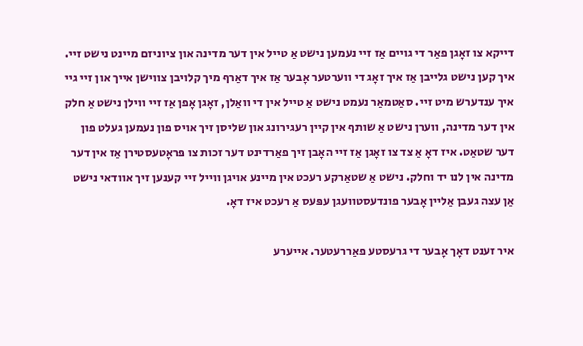דייקא צו זאָגן פאַר די גויים אַז זיי נעמען נישט אַ טייל אין דער מדינה און ציוניזם מיינט נישט זיי. איך קען נישט גלייבן אַז איך זאָג די ווערטער אָבער אַז איך דאַרף מיך קלויבן צווישן אייך און זיי גיי איך ענדערש מיט זיי. סאַטמאַר נעמט נישט אַ טייל אין די וואַלן, זאָגן אָפן אַז זיי ווילן נישט אַ חלק אין דער מדינה, ווערן נישט אַ שותף אין קיין רעגירונג און שליסן זיך אויס פון נעמען געלט פון דער שטאַט. איז דאָ אַ צד צו זאָגן אַז זיי האָבן זיך פאַרדינט דער זכות צו פּראָטעסטירן אַז אין דער מדינה אין לנו יד וחלק. נישט אַ שטאַרקע רעכט אין מיינע אויגן ווייל זיי קענען זיך אוודאי נישט אַן עצה געבן אַליין אָבער פונדעסטוועגן עפּעס אַ רעכט איז דאָ.

איר זענט דאָך אָבער די גרעסטע פאַררעטער. אייערע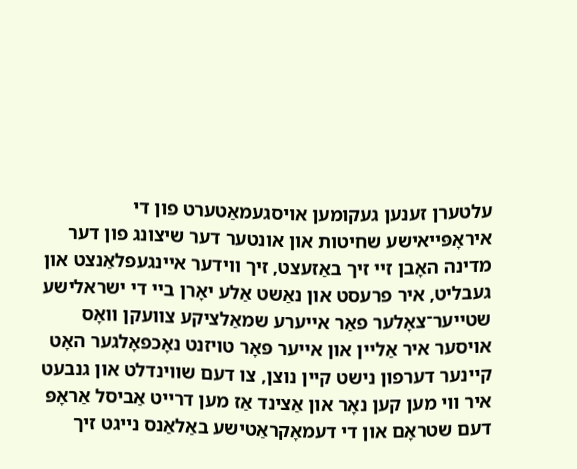עלטערן זענען געקומען אויסגעמאַטערט פון די איראָפּייאישע שחיטות און אונטער דער שיצונג פון דער מדינה האָבן זיי זיך באַזעצט, זיך ווידער איינגעפלאַנצט און געבליט, איר פרעסט און נאַשט אַלע יאָרן ביי די ישראלישע שטייער־צאָלער פאַר אייערע שמאַלציקע צוועקן וואָס אויסער איר אַליין און אייער פּאָר טויזנט נאָכפאָלגער האָט קיינער דערפון נישט קיין נוצן, צו דעם שווינדלט און גנבעט איר ווי מען קען נאָר און אַצינד אַז מען דרייט אַביסל אַראָפּ דעם שטראָם און די דעמאָקראַטישע באַלאַנס נייגט זיך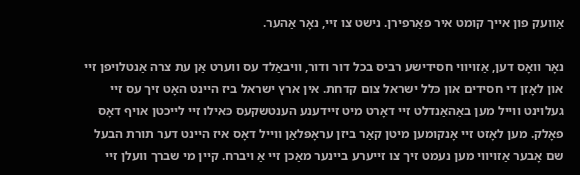אַוועק פון אייך קומט איר פאַרפירן. נישט צו זיי, נאָר אַהער.

נאָר וואָס דען, אַזויווי חסידישע רביס בכל דור ודור, וויבאַלד עס ווערט אַן עת צרה אַנטלויפן זיי און לאָזן די חסידים און כּלל ישראל צום קדחת. אין ארץ ישראל ביז היינט האָט זיך עס זיי געלוינט ווייל מען באַהאַנדלט זיי דאָרט מיט זיידענע הענטשקעס כּאילו זיי לייכטן אויף דאָס פאָלק. מען לאָזט זיי אָנקומען מיטן קאַר ביזן עראָפּלאַן ווייל דאָס איז היינט דער תורת הבעל שם אָבער אַזויווי מען נעמט זיך צו זייערע ביינער מאַכן זיי אַ ויברח. קיין מי שברך וועלן זיי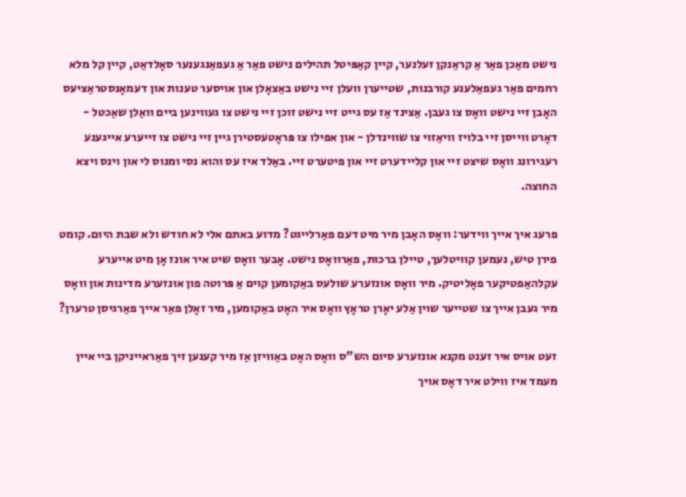נישט מאַכן פאַר אַ קראַנקן זעלנער, קיין קאַפּיטל תהילים נישט פאַר אַ געפאַנגענער סאָלדאַט, קיין קל מלא רחמים פאַר געפאַלענע קורבנות, שטייערן וועלן זיי נישט באַצאָלן און אויסער טענות און דעמאָנסטראַציעס האָבן זיי נישט וואָס צו געבן. אַצינד אַז עס גייט זיי נישט זוכן זיי נישט צו געווינען ביים וואַלן שאַכטל - דאָרט ווייסן זיי בלויז וויאַזוי צו שווינדלן - און אפילו צו פּראָטעסטירן גיין זיי נישט צו זייערע אייגענע רעגירונג וואָס שיצט זיי און קליידערט זיי און פיטערט זיי. באַלד איז עס והוא נסי ומנוס לי און וינס ויצא החוצה.

פרעג איך אייך ווידער: וואָס האָבן מיר מיט דעם פאַרלייגט? מדוע באתם אלי לא חודש ולא שבת היום. קומט פירן טיש, נעמען קוויטלעך, טיילן ברכות, פאַרוואָס נישט. אָבער וואָס שיט איר אונז אָן מיט אייערע עקלהאַפטיקער פאָליטיק. מיר וואָס אונזערע שולעס באַקומען קוים אַ פּרוטה פון אונזערע מדינות און וואָס מיר געבן אייך צו שטייער שוין אַלע יאָרן טראָץ וואָס איר האָט באַקומען, מיר זאָלן פאַר אייך פאַרגיסן טרערן?

זעט אויס איר זענט מקנא אונזערע סיום הש"ס וואָס האָט באַוויזן אַז מיר קענען זיך פאַראייניקן ביי איין מעמד איז ווילט איר דאָס אויך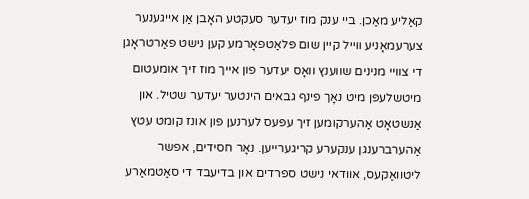קאַליע מאַכן. ביי ענק מוז יעדער סעקטע האָבן אַן אייגענער צערעמאָניע ווייל קיין שום פּלאַטפאָרמע קען נישט פאַרטראָגן די צוויי מנינים שווענץ וואָס יעדער פון אייך מוז זיך אומעטום מיטשלעפּן מיט נאָך פינף גבאים הינטער יעדער שטיל. און אַנשטאָט אַהערקומען זיך עפּעס לערנען פון אונז קומט עטץ אַהערברענגן ענקערע קריגערייען. נאָר חסידים, אפשר ליטוואַקעס, אוודאי נישט ספרדים און בדיעבד די סאַטמאַרע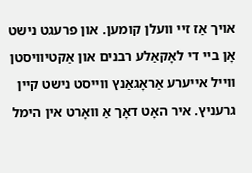אויך אַז זיי וועלן קומען. און פרעגט נישט אָן ביי די לאָקאַלע רבנים און אַקטיוויסטן ווייל אייערע אַראָגאַנץ ווייסט נישט קיין גרעניץ. איר האָט דאָך אַ וואָרט אין הימל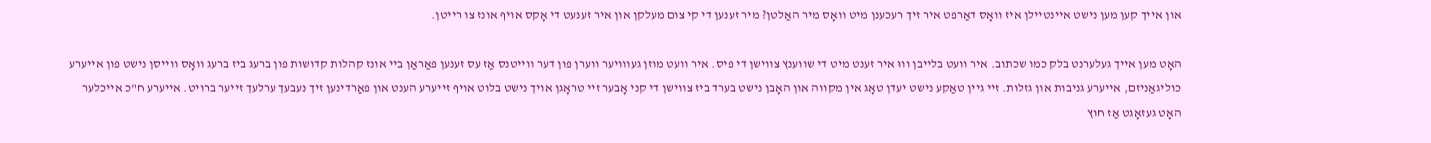און אייך קען מען נישט איינטיילן איז וואָס דאַרפט איר זיך רעכענן מיט וואָס מיר האַלטן? מיר זענען די קי צום מעלקן און איר זענעט די אָקס אויף אונז צו רייטן.

האָט מען אייך געלערנט בלק כמו שכתוב. איר וועט בלייבן וווּ איר זענט מיט די שווענץ צווישן די פיס. איר וועט מוזן געווויער ווערן פון דער ווייטנס אַז עס זענען פאַראַן ביי אונז קהלות קדושות פון ברעג ביז ברעג וואָס ווייסן נישט פון אייערע כוליגאַניזם, אייערע גניבות און גזלות. זיי גיין טאַקע נישט יעדן טאָג אין מקווה און האָבן נישט בערד ביז צווישן די קני אָבער זיי טראָגן אויך נישט בלוט אויף זייערע הענט און פאַרדינען זיך נעבעך ערלעך זייער ברויט. אייערע ח"כ אייכלער האָט געזאָגט אַז חוץ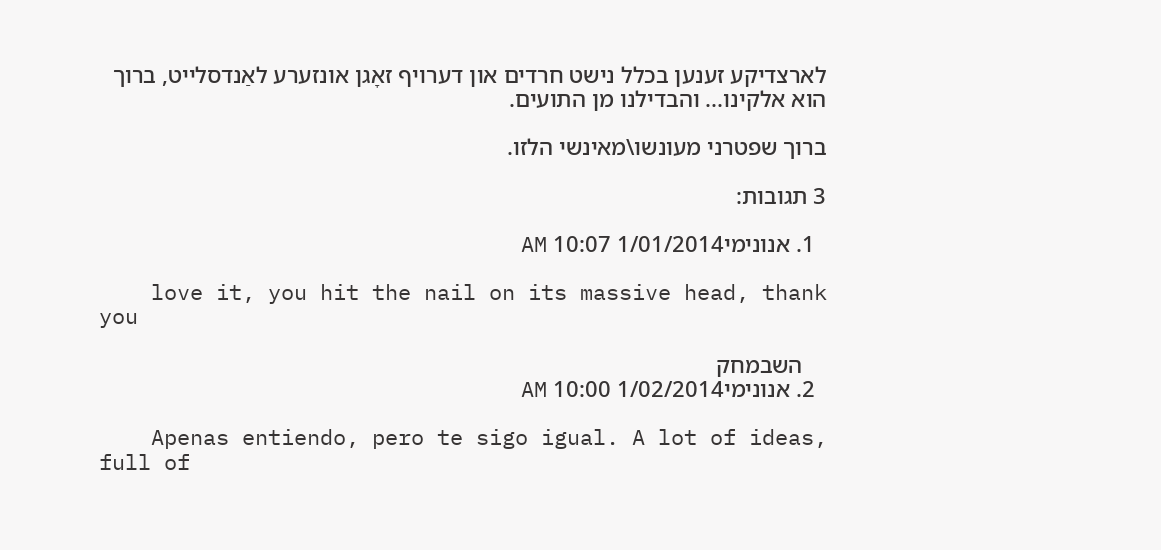לארצדיקע זענען בכלל נישט חרדים און דערויף זאָגן אונזערע לאַנדסלייט, ברוך הוא אלקינו... והבדילנו מן התועים.

ברוך שפטרני מעונשו\מאינשי הלזו.

3 תגובות:

  1. אנונימי1/01/2014 10:07 AM

    love it, you hit the nail on its massive head, thank you

    השבמחק
  2. אנונימי1/02/2014 10:00 AM

    Apenas entiendo, pero te sigo igual. A lot of ideas, full of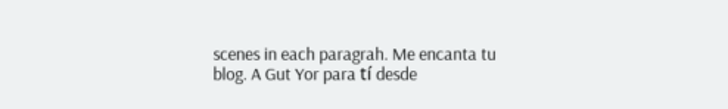scenes in each paragrah. Me encanta tu blog. A Gut Yor para tí desde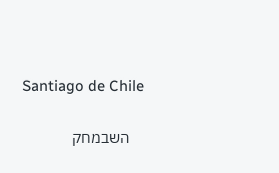Santiago de Chile

    השבמחק